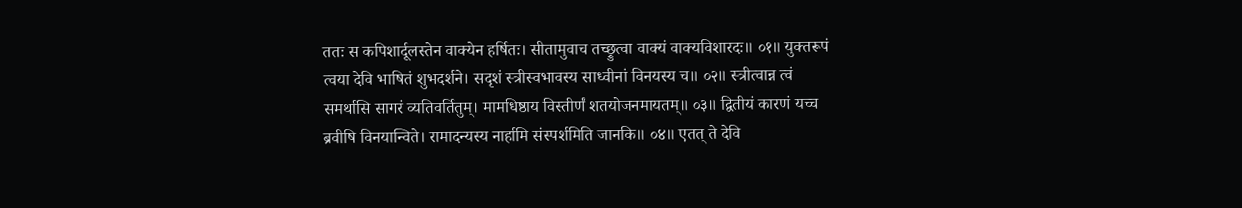ततः स कपिशार्दूलस्तेन वाक्येन हर्षितः। सीतामुवाच तच्छ्रुत्वा वाक्यं वाक्यविशारदः॥ ०१॥ युक्तरूपं त्वया देवि भाषितं शुभदर्शने। सदृशं स्त्रीस्वभावस्य साध्वीनां विनयस्य च॥ ०२॥ स्त्रीत्वान्न त्वं समर्थासि सागरं व्यतिवर्तितुम्। मामधिष्ठाय विस्तीर्णं शतयोजनमायतम्॥ ०३॥ द्वितीयं कारणं यच्च ब्रवीषि विनयान्विते। रामादन्यस्य नार्हामि संस्पर्शमिति जानकि॥ ०४॥ एतत् ते देवि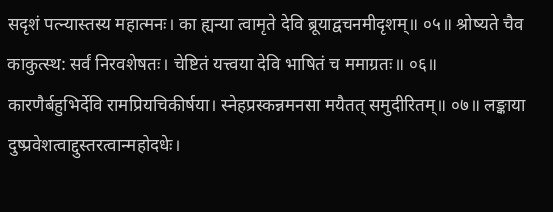सदृशं पत्न्यास्तस्य महात्मनः। का ह्यन्या त्वामृते देवि ब्रूयाद्वचनमीदृशम्॥ ०५॥ श्रोष्यते चैव काकुत्स्थ: सर्वं निरवशेषतः। चेष्टितं यत्त्वया देवि भाषितं च ममाग्रतः॥ ०६॥ कारणैर्बहुभिर्देवि रामप्रियचिकीर्षया। स्नेहप्रस्कन्नमनसा मयैतत् समुदीरितम्॥ ०७॥ लङ्काया दुष्प्रवेशत्वाद्दुस्तरत्वान्महोदधेः।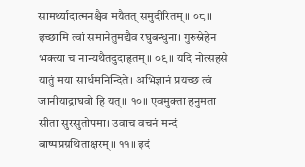सामर्थ्यादात्मनश्चैव मयैतत् समुदीरितम्॥ ०८॥ इच्छामि त्वां समानेतुमद्यैव रघुबन्धुना। गुरुस्नेहेन भक्त्या च नान्यथैतदुदाहृतम्॥ ०९॥ यदि नोत्सहसे यातुं मया सार्धमनिन्दिते। अभिज्ञानं प्रयच्छ त्वं जानीयाद्राघवो हि यत्॥ १०॥ एवमुक्ता हनुमता सीता सुरसुतोपमा। उवाच वचनं मन्दं बाष्पप्रग्रथिताक्षरम्॥ ११॥ इदं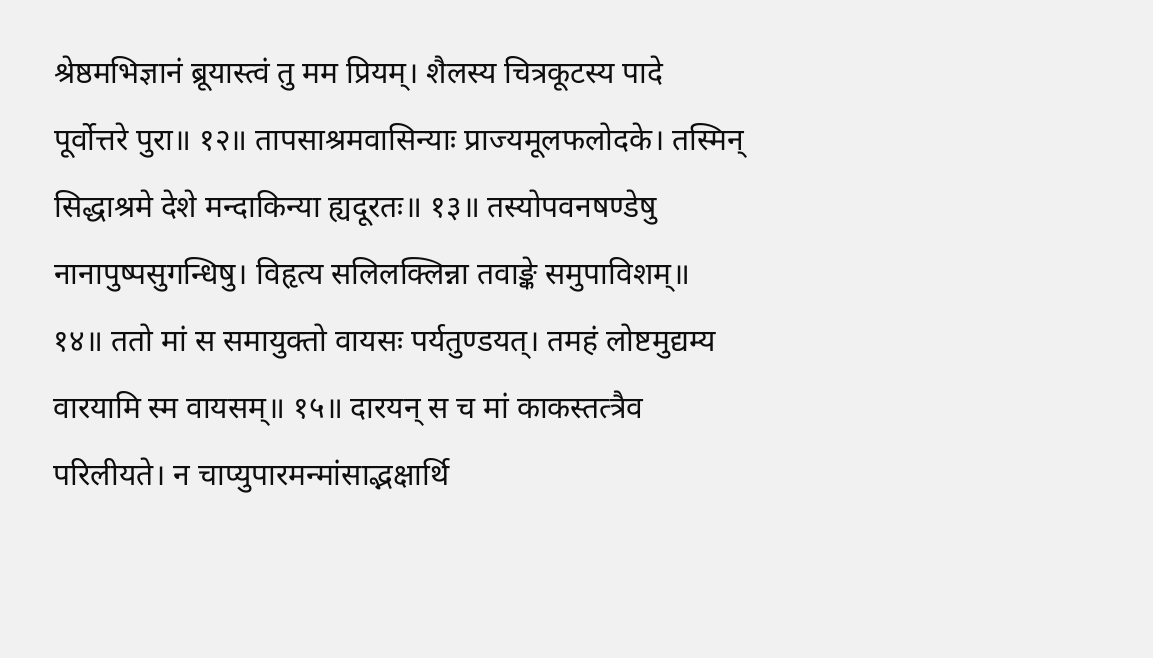श्रेष्ठमभिज्ञानं ब्रूयास्त्वं तु मम प्रियम्। शैलस्य चित्रकूटस्य पादे पूर्वोत्तरे पुरा॥ १२॥ तापसाश्रमवासिन्याः प्राज्यमूलफलोदके। तस्मिन् सिद्धाश्रमे देशे मन्दाकिन्या ह्यदूरतः॥ १३॥ तस्योपवनषण्डेषु नानापुष्पसुगन्धिषु। विहृत्य सलिलक्लिन्ना तवाङ्के समुपाविशम्॥ १४॥ ततो मां स समायुक्तो वायसः पर्यतुण्डयत्। तमहं लोष्टमुद्यम्य वारयामि स्म वायसम्॥ १५॥ दारयन् स च मां काकस्तत्त्रैव परिलीयते। न चाप्युपारमन्मांसाद्भक्षार्थि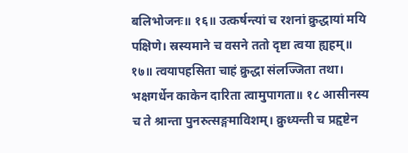बलिभोजनः॥ १६॥ उत्कर्षन्त्यां च रशनां क्रुद्धायां मयि पक्षिणे। स्रस्यमाने च वसने ततो दृष्टा त्वया ह्यहम्॥ १७॥ त्वयापहसिता चाहं क्रुद्धा संलज्जिता तथा। भक्षगर्धेन काकेन दारिता त्वामुपागता॥ १८ आसीनस्य च ते श्रान्ता पुनरुत्सङ्गमाविशम्। क्रुध्यन्ती च प्रहृष्टेन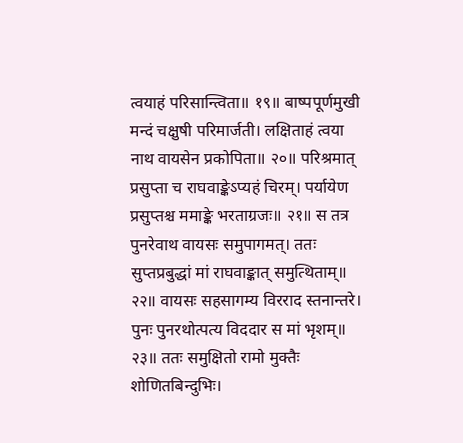त्वयाहं परिसान्त्विता॥ १९॥ बाष्पपूर्णमुखी मन्दं चक्षुषी परिमार्जती। लक्षिताहं त्वया नाथ वायसेन प्रकोपिता॥ २०॥ परिश्रमात् प्रसुप्ता च राघवाङ्केऽप्यहं चिरम्। पर्यायेण प्रसुप्तश्च ममाङ्के भरताग्रजः॥ २१॥ स तत्र पुनरेवाथ वायसः समुपागमत्। ततः सुप्तप्रबुद्धां मां राघवाङ्कात् समुत्थिताम्॥ २२॥ वायसः सहसागम्य विरराद स्तनान्तरे। पुनः पुनरथोत्पत्य विददार स मां भृशम्॥ २३॥ ततः समुक्षितो रामो मुक्तैः शोणितबिन्दुभिः।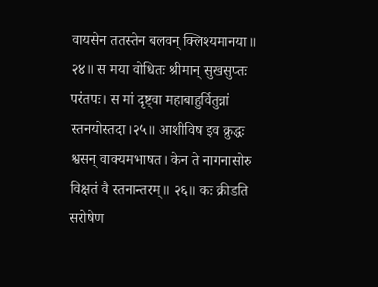वायसेन ततस्तेन बलवन् क्लिश्यमानया॥ २४॥ स मया वोधितः श्रीमान् सुखसुप्तः परंतपः। स मां दृष्ट्वा महाबाहुर्वितुन्नां स्तनयोस्तदा।२५॥ आशीविष इव क्रुद्धः श्वसन् वाक्यमभाषत। केन ते नागनासोरु विक्षतं वै स्तनान्तरम्॥ २६॥ कः क्रीडति सरोषेण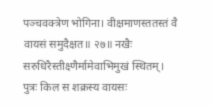पञ्चवक्त्रेण भोगिना। वीक्षमाणस्ततस्तं वै वायसं समुदैक्षत॥ २७॥ नखैः सरुधिरैस्तीक्ष्णैर्मामेवाभिमुखं स्थितम्। पुत्रः किल स शक्रस्य वायसः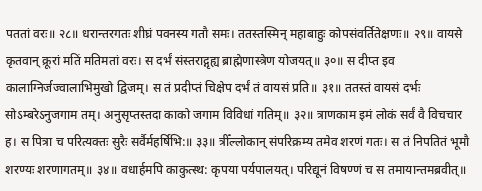पततां वरः॥ २८॥ धरान्तरगतः शीघ्रं पवनस्य गतौ समः। ततस्तस्मिन् महाबाहुः कोपसंवर्तितेक्षणः॥ २९॥ वायसे कृतवान् क्रूरां मतिं मतिमतां वरः। स दर्भं संस्तराद्गृह्य ब्राह्मेणास्त्रेण योजयत्॥ ३०॥ स दीप्त इव कालाग्निर्जज्वालाभिमुखो द्विजम्। स तं प्रदीप्तं चिक्षेप दर्भं तं वायसं प्रति॥ ३१॥ ततस्तं वायसं दर्भः सोऽम्बरेऽनुजगाम तम्। अनुसृप्तस्तदा काको जगाम विविधां गतिम्॥ ३२॥ त्राणकाम इमं लोकं सर्वं वै विचचार ह। स पित्रा च परित्यक्तः सुरैः सर्वैर्महर्षिभि:॥ ३३॥ त्रीँल्लोकान् संपरिक्रम्य तमेव शरणं गतः। स तं निपतितं भूमौ शरण्यः शरणागतम्॥ ३४॥ वधार्हमपि काकुत्स्थ: कृपया पर्यपालयत्। परिद्यूनं विषण्णं च स तमायान्तमब्रवीत्॥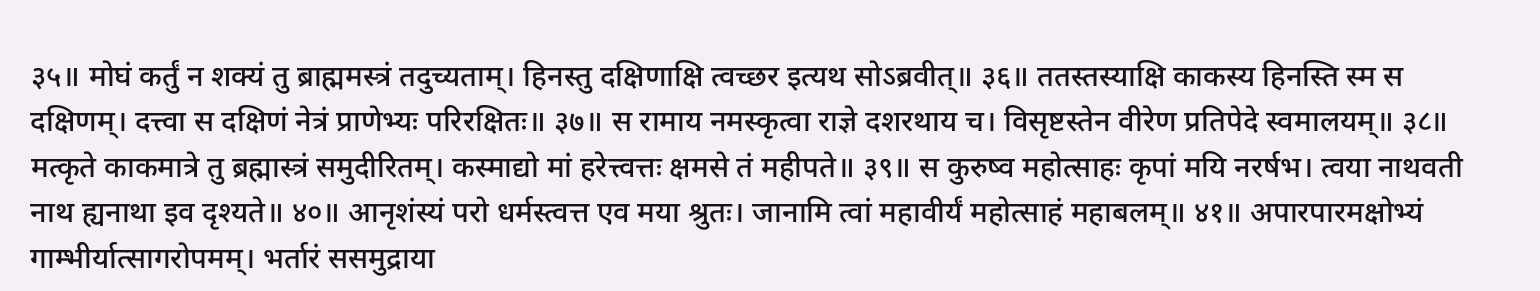३५॥ मोघं कर्तुं न शक्यं तु ब्राह्ममस्त्रं तदुच्यताम्। हिनस्तु दक्षिणाक्षि त्वच्छर इत्यथ सोऽब्रवीत्॥ ३६॥ ततस्तस्याक्षि काकस्य हिनस्ति स्म स दक्षिणम्। दत्त्वा स दक्षिणं नेत्रं प्राणेभ्यः परिरक्षितः॥ ३७॥ स रामाय नमस्कृत्वा राज्ञे दशरथाय च। विसृष्टस्तेन वीरेण प्रतिपेदे स्वमालयम्॥ ३८॥ मत्कृते काकमात्रे तु ब्रह्मास्त्रं समुदीरितम्। कस्माद्यो मां हरेत्त्वत्तः क्षमसे तं महीपते॥ ३९॥ स कुरुष्व महोत्साहः कृपां मयि नरर्षभ। त्वया नाथवती नाथ ह्यनाथा इव दृश्यते॥ ४०॥ आनृशंस्यं परो धर्मस्त्वत्त एव मया श्रुतः। जानामि त्वां महावीर्यं महोत्साहं महाबलम्॥ ४१॥ अपारपारमक्षोभ्यं गाम्भीर्यात्सागरोपमम्। भर्तारं ससमुद्राया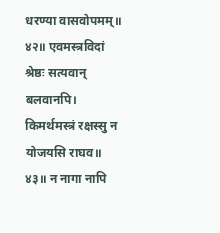धरण्या वासवोपमम्॥ ४२॥ एवमस्त्रविदां श्रेष्ठः सत्यवान् बलवानपि। किमर्थमस्त्रं रक्षस्सु न योजयसि राघव॥ ४३॥ न नागा नापि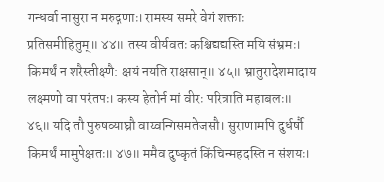गन्धर्वा नासुरा न मरुद्गणाः। रामस्य समरे वेगं शक्ताः प्रतिसमीहितुम्॥ ४४॥ तस्य वीर्यवतः कश्चिद्यद्यस्ति मयि संभ्रमः। किमर्थं न शरैस्तीक्ष्णै: क्षयं नयति राक्षसान्॥ ४५॥ भ्रातुरादेशमादाय लक्ष्मणो वा परंतपः। कस्य हेतोर्न मां वीरः परित्राति महाबलः॥ ४६॥ यदि तौ पुरुषव्याघ्रौ वाय्वन्गिसमतेजसौ। सुराणामपि दुर्धर्षौ किमर्थं मामुपेक्षतः॥ ४७॥ ममैव दुष्कृतं किंचिन्महदस्ति न संशयः।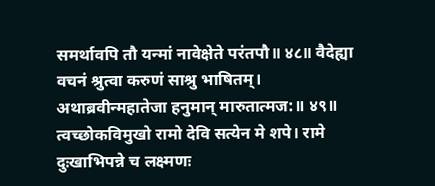समर्थावपि तौ यन्मां नावेक्षेते परंतपौ॥ ४८॥ वैदेह्या वचनं श्रुत्वा करुणं साश्रु भाषितम्। अथाब्रवीन्महातेजा हनुमान् मारुतात्मज:॥ ४९॥ त्वच्छोकविमुखो रामो देवि सत्येन मे शपे। रामे दुःखाभिपन्ने च लक्ष्मणः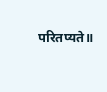परितप्यते॥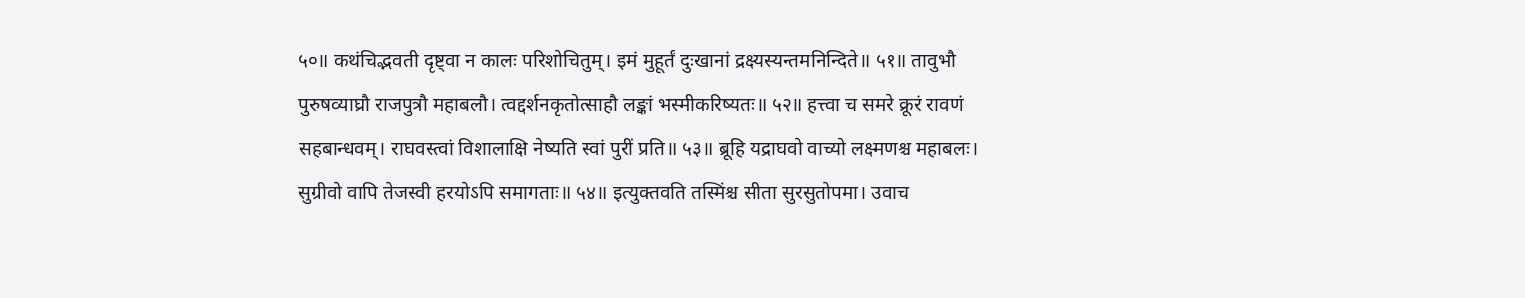५०॥ कथंचिद्भवती दृष्ट्वा न कालः परिशोचितुम्। इमं मुहूर्तं दुःखानां द्रक्ष्यस्यन्तमनिन्दिते॥ ५१॥ तावुभौ पुरुषव्याघ्रौ राजपुत्रौ महाबलौ। त्वद्दर्शनकृतोत्साहौ लङ्कां भस्मीकरिष्यतः॥ ५२॥ हत्त्वा च समरे क्रूरं रावणं सहबान्धवम्। राघवस्त्वां विशालाक्षि नेष्यति स्वां पुरीं प्रति॥ ५३॥ ब्रूहि यद्राघवो वाच्यो लक्ष्मणश्च महाबलः। सुग्रीवो वापि तेजस्वी हरयोऽपि समागताः॥ ५४॥ इत्युक्तवति तस्मिंश्च सीता सुरसुतोपमा। उवाच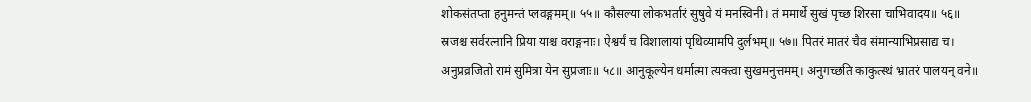शोकसंतप्ता हनुमन्तं प्लवङ्गमम्॥ ५५॥ कौसल्या लोकभर्तारं सुषुवे यं मनस्विनी। तं ममार्थे सुखं पृच्छ शिरसा चाभिवादय॥ ५६॥ स्रजश्च सर्वरत्नानि प्रिया याश्च वराङ्गनाः। ऐश्वर्यं च विशालायां पृथिव्यामपि दुर्लभम्॥ ५७॥ पितरं मातरं चैव संमान्याभिप्रसाद्य च। अनुप्रव्रजितो रामं सुमित्रा येन सुप्रजाः॥ ५८॥ आनुकूल्येन धर्मात्मा त्यक्त्वा सुखमनुत्तमम्। अनुगच्छति काकुत्स्थं भ्रातरं पालयन् वने॥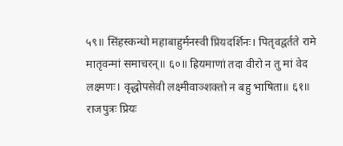५९॥ सिंहस्कन्धो महाबाहुर्मनस्वी प्रियदर्शिनः। पितृवद्वर्तते रामे मातृवन्मां समाचरन्॥ ६०॥ ह्रियमाणां तदा वीरो न तु मां वेद लक्ष्मणः। वृद्धोपसेवी लक्ष्मीवाञ्शक्तो न बहु भाषिता॥ ६१॥ राजपुत्रः प्रियः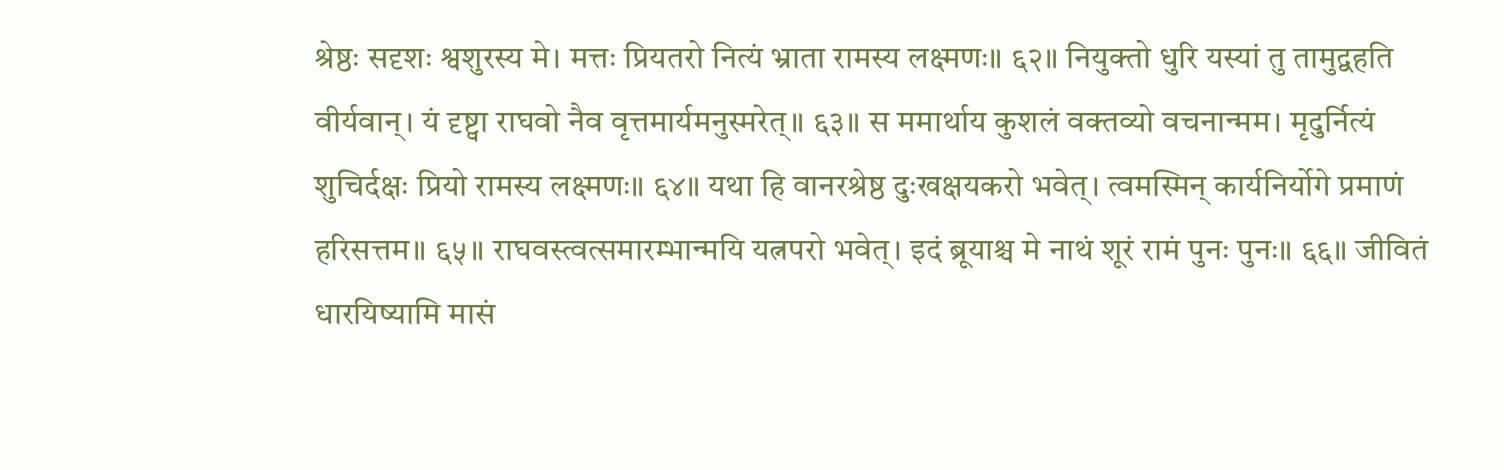श्रेष्ठः सदृशः श्वशुरस्य मे। मत्तः प्रियतरो नित्यं भ्राता रामस्य लक्ष्मणः॥ ६२॥ नियुक्तो धुरि यस्यां तु तामुद्वहति वीर्यवान्। यं दृष्ट्वा राघवो नैव वृत्तमार्यमनुस्मरेत्॥ ६३॥ स ममार्थाय कुशलं वक्तव्यो वचनान्मम। मृदुर्नित्यं शुचिर्दक्षः प्रियो रामस्य लक्ष्मणः॥ ६४॥ यथा हि वानरश्रेष्ठ दुःखक्षयकरो भवेत्। त्वमस्मिन् कार्यनिर्योगे प्रमाणं हरिसत्तम॥ ६५॥ राघवस्त्वत्समारम्भान्मयि यत्नपरो भवेत्। इदं ब्रूयाश्च मे नाथं शूरं रामं पुनः पुनः॥ ६६॥ जीवितं धारयिष्यामि मासं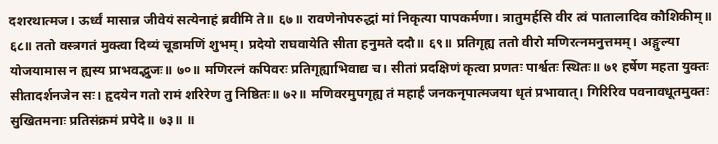दशरथात्मज। ऊर्ध्वं मासान्न जीवेयं सत्येनाहं ब्रवीमि ते॥ ६७॥ रावणेनोपरुद्धां मां निकृत्या पापकर्मणा। त्रातुमर्हसि वीर त्वं पातालादिव कौशिकीम्॥ ६८॥ ततो वस्त्रगतं मुक्त्वा दिव्यं चूडामणिं शुभम्। प्रदेयो राघवायेति सीता हनुमते ददौ॥ ६९॥ प्रतिगृह्य ततो वीरो मणिरत्नमनुत्तमम्। अङ्गुल्या योजयामास न ह्यस्य प्राभवद्भुजः॥ ७०॥ मणिरत्नं कपिवरः प्रतिगृह्याभिवाद्य च। सीतां प्रदक्षिणं कृत्वा प्रणतः पार्श्वतः स्थितः॥ ७१ हर्षेण महता युक्तः सीतादर्शनजेन सः। हृदयेन गतो रामं शरिरेण तु निष्ठितः॥ ७२॥ मणिवरमुपगृह्य तं महार्हं जनकनृपात्मजया धृतं प्रभावात्। गिरिरिव पवनावधूतमुक्तः सुखितमनाः प्रतिसंक्रमं प्रपेदे॥ ७३॥ ॥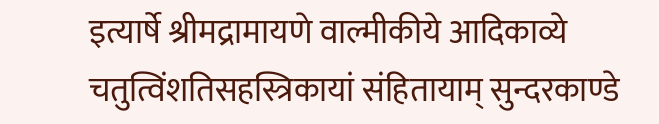इत्यार्षे श्रीमद्रामायणे वाल्मीकीये आदिकाव्ये चतुत्विंशतिसहस्त्रिकायां संहितायाम् सुन्दरकाण्डे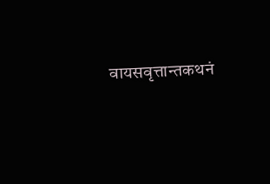वायसवृत्तान्तकथनं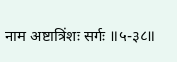नाम अष्टात्रिंशः सर्गः ॥५-३८॥